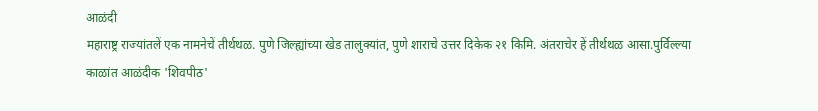आळंदी
महाराष्ट्र राज्यांतलें एक नामनेचें तीर्थथळ. पुणे जिल्ह्यांच्या खेड तालुक्यांत, पुणे शाराचे उत्तर दिकेक २१ किमि. अंतराचेर हें तीर्थथळ आसा.पुर्विल्ल्या काळांत आळंदीक 'शिवपीठ'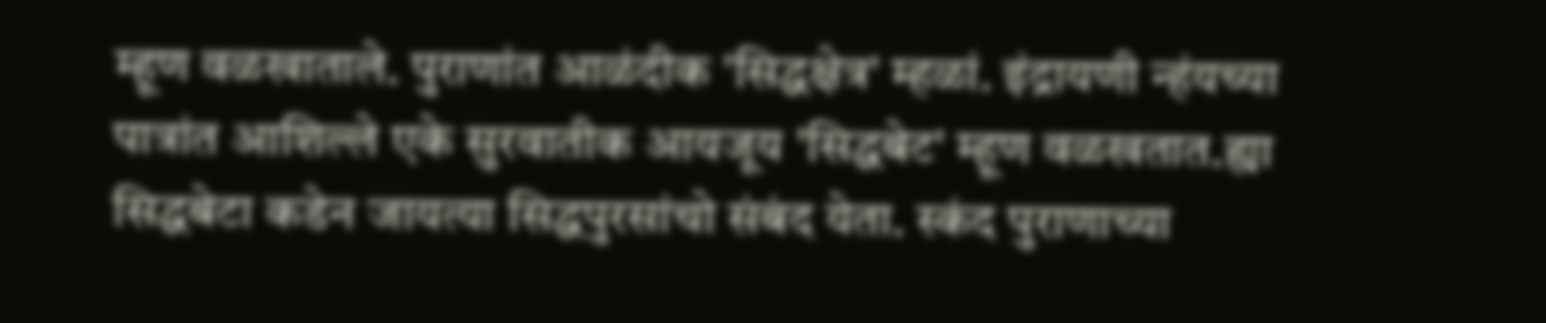म्हूण वळखाताले. पुराणांत आळंदीक 'सिद्धक्षेत्र' म्हळां. इंद्रायणी न्हंयच्या पात्रांत आशिल्ले एके सुरवातीक आयजूय 'सिद्धबेट' म्हूण वळखतात.ह्या सिद्धबेटा कडेन जायत्या सिद्धपुरसांचो संबंद येता. स्कंद पुराणाच्या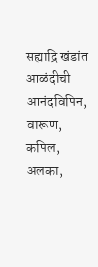सह्याद्रि खंडांत आळंदीची आनंदविपिन, वारूण, कपिल, अलका,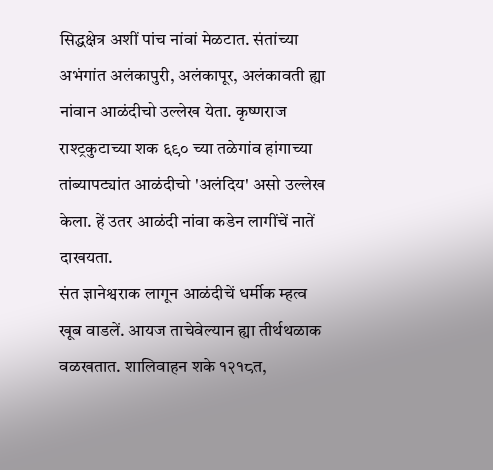सिद्धक्षेत्र अशीं पांच नांवां मेळटात. संतांच्या अभंगांत अलंकापुरी, अलंकापूर, अलंकावती ह्या नांवान आळंदीचो उल्लेख येता. कृष्णराज राश्ट्रकुटाच्या शक ६९० च्या तळेगांव हांगाच्या तांब्यापट्यांत आळंदीचो 'अलंदिय' असो उल्लेख केला. हें उतर आळंदी नांवा कडेन लागींचें नातें दाखयता.
संत ज्ञानेश्वराक लागून आळंदीचें धर्मीक म्हत्व खूब वाडलें. आयज ताचेवेल्यान ह्या तीर्थथळाक वळखतात. शालिवाहन शके १२१८त,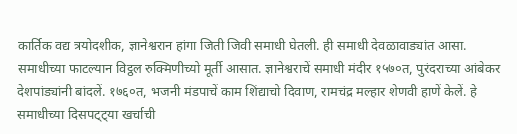कार्तिक वद्य त्रयोदशीक, ज्ञानेश्वरान हांगा जिती जिवी समाधी घेतली. ही समाधी देवळावाड्यांत आसा. समाधीच्या फाटल्यान विट्ठल रुक्मिणीच्यो मूर्ती आसात. ज्ञानेश्वराचें समाधी मंदीर १५७०त, पुरंदराच्या आंबेकर देशपांड्यांनी बांदलें. १७६०त, भजनी मंडपाचें काम शिंद्याचो दिवाण, रामचंद्र मल्हार शेणवी हाणें केलें. हे समाधीच्या दिसपट्ट्या खर्चाची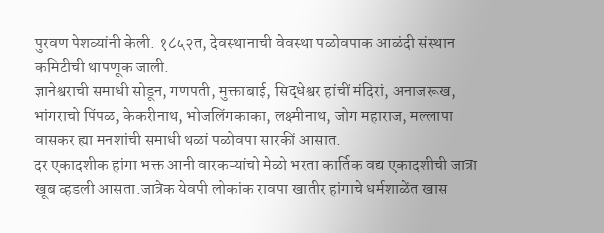पुरवण पेशव्यांनी केली. १८५२त, देवस्थानाची वेवस्था पळोवपाक आळंदी संस्थान कमिटीची थापणूक जाली.
ज्ञानेश्वराची समाधी सोडून, गणपती, मुक्ताबाई, सिद्धेश्वर हांचीं मंदिरां, अनाजरूख, भांगराचो पिंपळ, केकरीनाथ, भोजलिंगकाका, लक्ष्मीनाथ, जोग महाराज, मल्लापा वासकर ह्या मनशांची समाधी थळां पळोवपा सारकीं आसात.
दर एकादशीक हांगा भक्त आनी वारकऱ्यांचो मेळो भरता कार्तिक वद्य एकादशीची जात्रा खूब व्हडली आसता.जात्रेक येवपी लोकांक रावपा खातीर हांगाचे धर्मशाळेंत खास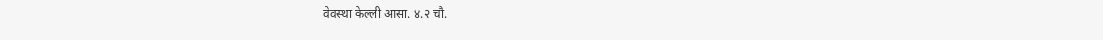वेवस्था केल्ली आसा. ४.२ चौ.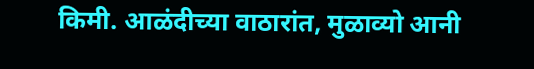किमी. आळंदीच्या वाठारांत, मुळाव्यो आनी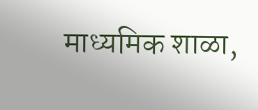माध्यमिक शाळा,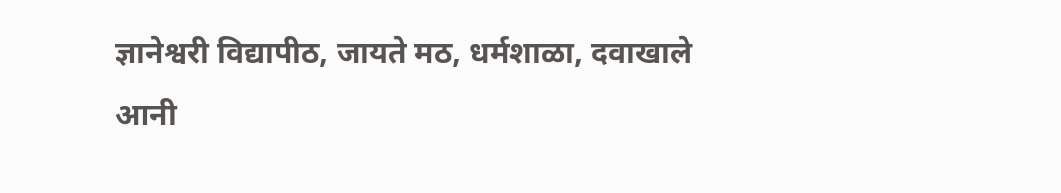ज्ञानेश्वरी विद्यापीठ, जायते मठ, धर्मशाळा, दवाखाले आनी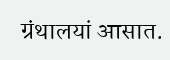ग्रंथालयां आसात.